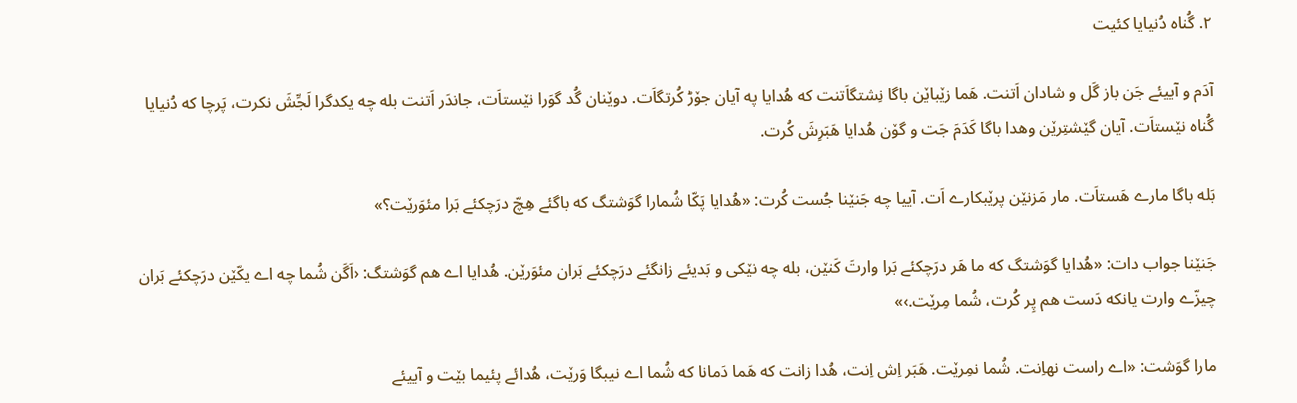۲. گُناه دُنیایا کئیت

آدَم و آییئے جَن باز گَل و شادان اَتنت. هَما زێباێن باگا نِشتگاَتنت که هُدایا په آیان جۆڑ کُرتگاَت. دوێنان گُد گوَرا نێستاَت، جاندَر اَتنت بله چه یکدگرا لَجِّشَ نکرت، پَرچا که دُنیایا گُناه نێستاَت. آیان گێشتِرێن وهدا باگا کَدَمَ جَت و گۆن هُدایا هَبَرِشَ کُرت.

بَله باگا مارے هَستاَت. مار مَزنێن پرێبکارے اَت. آییا چه جَنێنا جُست کُرت: «هُدایا پَکّا شُمارا گوَشتگ که باگئے هِچّ درَچکئے بَرا مئوَرێت؟»

جَنێنا جواب دات: «هُدایا گوَشتگ که ما هَر درَچکئے بَرا وارتَ کَنێن، بله چه نێکی و بَدیئے زانگئے درَچکئے بَران مئوَرێن. هُدایا اے هم گوَشتگ: ‹اَگَن شُما چه اے یکّێن درَچکئے بَران چیزّے وارت یانکه دَست هم پِر کُرت، شُما مِرێت.›»

مارا گوَشت: «اے راست نهاِنت. شُما نمِرێت. هَبَر اِش اِنت، هُدا زانت که هَما دَمانا که شُما اے نیبگا وَرێت، هُدائے پئیما بێت و آییئے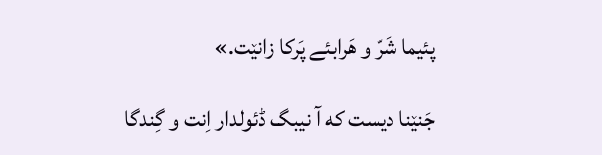پئیما شَرّ و هَرابئے پَرکا زانێت.»

جَنێنا دیست که آ نیبگ ڈئولدار اِنت و گِندگا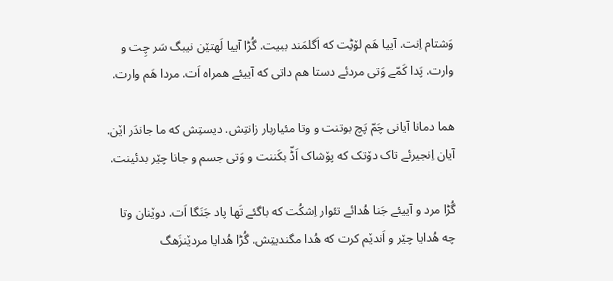وَشتام اِنت. آییا هَم لۆٹِت که اَگلمَند ببیت. گُڑا آییا لَهتێن نیبگ سَر چِت و وارت. پَدا کَمّے وَتی مردئے دستا هم داتی که آییئے همراه اَت. مردا هَم وارت.

هما دمانا آیانی چَمّ پَچ بوتنت و وتا مئیاربار زانتِش. دیستِش که ما جاندَر اێن. آیان اِنجیرئے تاک دۆتک که پۆشاک اَڈّ بکَننت و وَتی جسم و جانا چێر بدئینت.

گُڑا مرد و آییئے جَنا هُدائے تئوار اِشکُت که باگئے تَها پاد جَنَگا اَت. دوێنان وتا چه هُدایا چێر و اَندێم کرت که هُدا مگندیتِش. گُڑا هُدایا مردێنزَهگ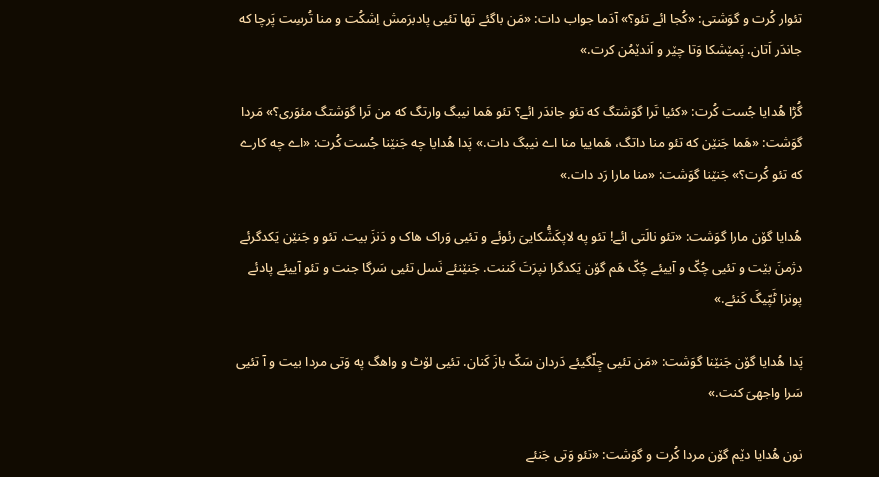تئوار کُرت و گوَشتی: «کُجا ائے تئو؟» آدَما جواب دات: «مَن باگئے تها تئیی پادبرَمش اِشکُت و منا تُرسِت پَرچا که جاندَر اَتان. پَمێشکا وَتا چێر و اَندێمُن کرت.»

گُڑا هُدایا جُست کُرت: «کئیا تَرا گوَشتگ که تئو جاندَر ائے؟ تئو هَما نیبگ وارتگ که من تَرا گوَشتگ مئوَری؟» مَردا گوَشت: «هَما جَنێن که تئو منا داتگ، هَماییا منا اے نیبگ دات.» پَدا هُدایا چه جَنێنا جُست کُرت: «اے چه کارے که تئو کُرت؟» جَنێنا گوَشت: «منا مارا رَد دات.»

هُدایا گۆن مارا گوَشت: «تئو نالَتی ائے! تئو په لاپکَشُّکاییَ رئوئے و تئیی وَراک هاک و دَنزَ بیت. تئو و جَنێن یَکدگرئے دژمنَ بێت و تئیی چُکّ و آییئے چُکّ هَم گۆن یَکدگرا نپرَتَ کَننت. جَنێنئے نَسل تئیی سَرگا جنت و تئو آییئے پادئے پونزا ٹَپّیگَ کَنئے.»

پَدا هُدایا گۆن جَنێنا گوَشت: «مَن تئیی چِلّگیئے دَردان سَکّ بازَ کَنان. تئیی لۆٹ و واهگ په وَتی مردا بیت و آ تئیی سَرا واجهیَ کنت.»

نون هُدایا دێم گۆن مردا کُرت و گوَشت: «تئو وَتی جَنئے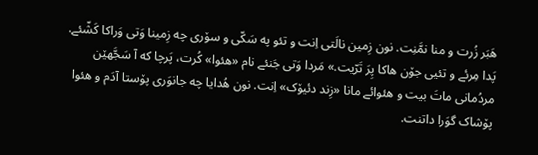هَبَر زُرت و منا نمَّنِت. نون زِمین نالَتی اِنت و تئو په سَکّی و سۆری چه زِمینا وَتی وَراکا کَشّئے. پَدا مِرئے و تئیی جۆن هاکا پِرَ تَرّیت.» مَردا وَتی جَنئے نام «هئوا» کُرت، پَرچا که آ سَجَّهێن مردُمانی ماتَ بیت و هئوائے مانا «زِند دئیۆک» اِنت. نون هُدایا چه جانوَری پۆستا آدَم و هئوا پۆشاک گوَرا داتنت.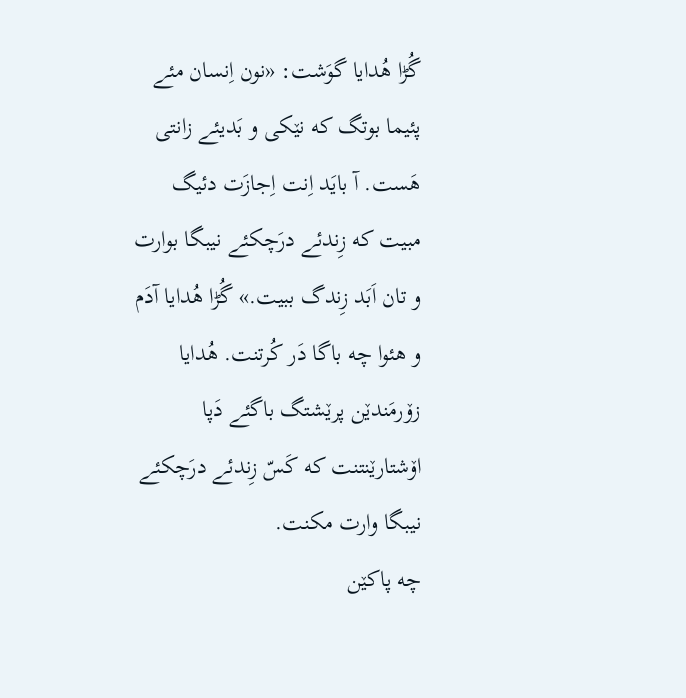گُڑا هُدایا گوَشت: «نون اِنسان مئے پئیما بوتگ که نێکی و بَدیئے زانتی هَست. آ بایَد اِنت اِجازَت دئیگ مبیت که زِندئے درَچکئے نیبگا بوارت و تان اَبَد زِندگ ببیت.» گُڑا هُدایا آدَم و هئوا چه باگا دَر کُرتنت. هُدایا زۆرمَندێن پرێشتگ باگئے دَپا اۆشتارێنتنت که کَسّ زِندئے درَچکئے نیبگا وارت مکنت.
چه پاکێن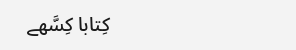کِتابا کِسَّهے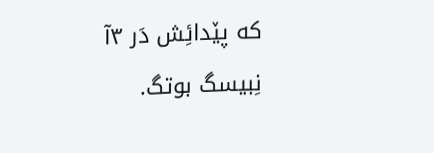که پێدائِش دَر ۳آ نِبیسگ بوتگ.